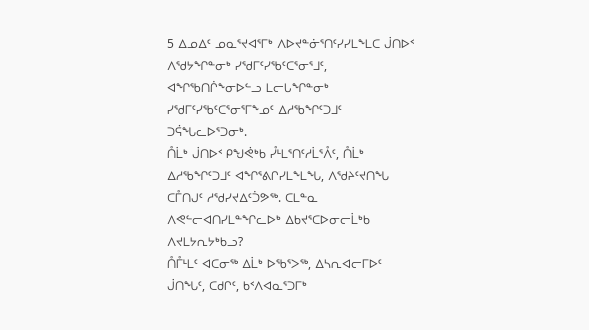5 ᐃᓄᐃᑦ ᓄᓇᕐᔪᐊᕐᒥᒃ ᐱᐅᔪᓐᓃᕐᑎᑦᓯᓯᒪᖕᒪᑕ ᒎᑎᐅᑉ ᐱᖁᔭᖏᓐᓂᒃ ᓯᖁᒥᑦᓯᖃᑦᑕᕐᓂᕐᒧᑦ, ᐊᖏᖃᑎᒌᖕᓂᐅᓪᓗ ᒪᓕᒐᖏᓐᓂᒃ ᓯᖁᒥᑦᓯᖃᑦᑕᕐᓂᕐᒥᖕᓄᑦ ᐃᓱᖃᖏᑦᑐᒧᑦ ᑐᕌᖓᓚᐅᕐᑐᓂᒃ.
ᑍᒫᒃ ᒎᑎᐅᑉ ᑭᖑᕚᒃᑲ ᓮᒻᒪᕐᑎᑦᓱᒫᕐᐰᑦ, ᑍᒫᒃ ᐃᓱᖃᖏᑦᑐᒧᑦ ᐊᖏᕐᕕᒋᓯᒪᖕᒪᖓ, ᐱᖁᔨᑦᔪᑎᖓ ᑕᒤᑎᒍᑦ ᓱᖁᓯᔪᐃᑦᑑᕗᖅ. ᑕᒪᓐᓇ ᐱᕙᓪᓕᐊᑎᓯᒪᓐᖏᓚᐅᒃ ᐃᑲᔪᕐᑕᐅᓂᓕᒫᒃᑲ ᐱᔪᒪᔭᕆᔭᒃᑲᓗ?
ᑍᒤᒻᒪᑦ ᐊᑕᓂᖅ ᐃᒫᒃ ᐅᖃᕐᐳᖅ, ᐃᓴᕆᐊᓕᒥᐅᑦ ᒎᑎᖓᑦ, ᑕᑯᒋᑦ, ᑲᑉᐱᐊᓇᕐᑐᒥᒃ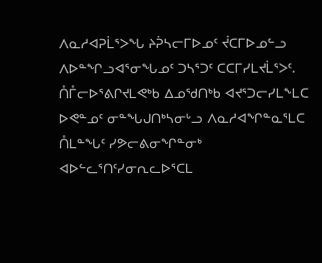ᐱᓇᓱᐊᕈᒫᕐᐳᖓ ᔨᕉᓴᓕᒥᐅᓄᑦ ᔫᑕᒥᐅᓄᓪᓗ ᐱᐅᓐᖏᓗᐊᕐᓂᖓᓄᑦ ᑐᓴᕐᑐᑦ ᑕᑕᒥᓯᒪᔪᒫᕐᐳᑦ.
ᑍᒤᓕᐅᕐᕕᒋᔪᒪᕙᒃᑲ ᐃᓄᖁᑎᒃᑲ ᐊᔪᕐᑐᓕᓯᒪᖕᒪᑕ ᐅᕙᓐᓄᑦ ᓂᓐᖓᒍᑎᒃᓴᓂᒡᓗ ᐱᓇᓱᐊᖏᓐᓇᕐᒪᑕ ᑍᒪᓐᖓᑦ ᓯᕗᓕᕕᓂᖏᓐᓂᒃ ᐊᐅᓪᓚᕐᑎᑦᓯᓂᕆᓚᐅᕐᑕᒪ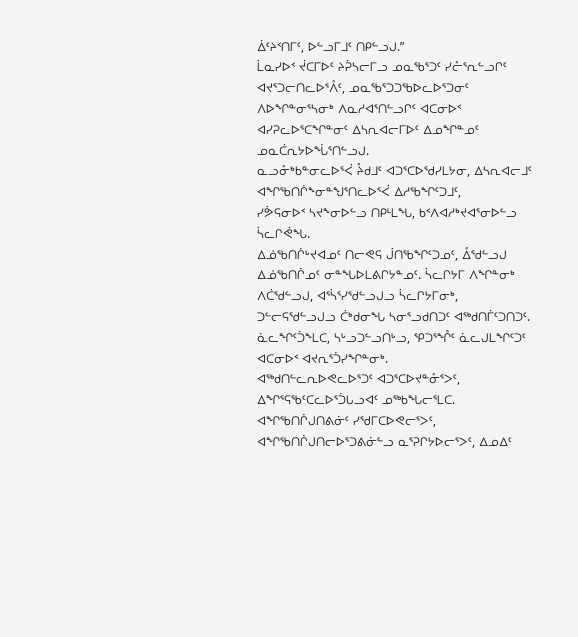ᐄᑦᔨᑉᑎᒥᑦ, ᐅᓪᓗᒥᒧᑦ ᑎᑭᓪᓗᒍ.”
ᒫᓇᓯᐅᑉ ᔫᑕᒥᐅᑦ ᔨᕉᓴᓕᒥᓗ ᓄᓇᖃᕐᑐᑦ ᓯᓔᕐᕆᓪᓗᒋᑦ ᐊᔪᕐᑐᓕᑎᓚᐅᕐᐰᑦ, ᓄᓇᖃᕐᑐᑐᖃᐅᓚᐅᕐᑐᓂᑦ ᐱᐅᖏᓐᓂᕐᓴᓂᒃ ᐱᓇᓱᐊᕐᑎᓪᓗᒋᑦ ᐊᑕᓂᐅᑉ ᐊᓯᕈᓚᐅᕐᑕᖏᓐᓂᑦ ᐃᓴᕆᐊᓕᒥᐅᑦ ᐃᓄᖏᓐᓄᑦ ᓄᓇᑖᕆᔭᐅᖔᕐᑎᓪᓗᒍ.
ᓇᓗᓁᒃᑲᓐᓂᓚᐅᕐᐹ ᔧᑯᒧᑦ ᐊᑐᕐᑕᐅᖁᓯᒪᔭᓂ, ᐃᓴᕆᐊᓕᒧᑦ ᐊᖏᖃᑎᒌᖕᓂᓐᖑᕐᑎᓚᐅᕐᐹ ᐃᓱᖃᖏᑦᑐᒧᑦ,
ᓯᕘᕋᓂᐅᑉ ᓴᔪᖕᓂᐅᓪᓗ ᑎᑭᒻᒪᖓ, ᑲᑉᐱᐊᓱᒃᔪᐊᕐᓂᐅᓪᓗ ᓵᓚᒋᕚᖓ.
ᐃᓅᖃᑎᒌᒡᔪᐊᓄᑦ ᑎᓕᕙᕋ ᒎᑎᖃᖏᑦᑐᓄᑦ, ᐂᖁᓪᓗᒍ ᐃᓅᖃᑎᒌᓄᑦ ᓂᓐᖓᐅᒪᕕᒋᔭᓐᓄᑦ. ᓵᓚᒋᔭᒥ ᐱᖏᓐᓂᒃ ᐱᑖᖁᓪᓗᒍ, ᐊᕐᓵᕐᓯᖁᓪᓗᒍᓗ ᓵᓚᒋᔭᒥᓂᒃ, ᑐᓪᓕᕋᖁᓪᓗᒍᓗ ᑖᒃᑯᓂᖓ ᓴᓂᕐᓗᑯᑎᑐᑦ ᐊᖅᑯᑎᒦᑦᑐᑎᑐᑦ.
ᓈᓚᖏᑦᑑᖕᒪᑕ, ᓴᒡᓗᑐᓪᓗᑎᒡᓗ, ᕿᑐᕐᖎᑦ ᓈᓚᒍᒪᖏᑦᑐᑦ ᐊᑕᓂᐅᑉ ᐊᔪᕆᕐᑑᓯᖏᓐᓂᒃ.
ᐊᖅᑯᑎᓪᓚᕆᐅᕙᓚᐅᕐᑐᑦ ᐊᑐᕐᑕᐅᔪᓐᓁᕐᐳᑦ, ᐃᖏᕐᕋᖃᑦᑕᓚᐅᕐᑑᒐᓗᐊᑦ ᓄᖅᑲᖓᓕᕐᒪᑕ. ᐊᖏᖃᑎᒌᒍᑎᕕᓃᑦ ᓯᖁᒥᑕᐅᕙᓕᕐᐳᑦ, ᐊᖏᖃᑎᒌᒍᑎᓕᐅᕐᑐᕕᓃᓪᓗ ᓇᕐᕈᒋᔭᐅᓕᕐᐳᑦ, ᐃᓄᐃᑦ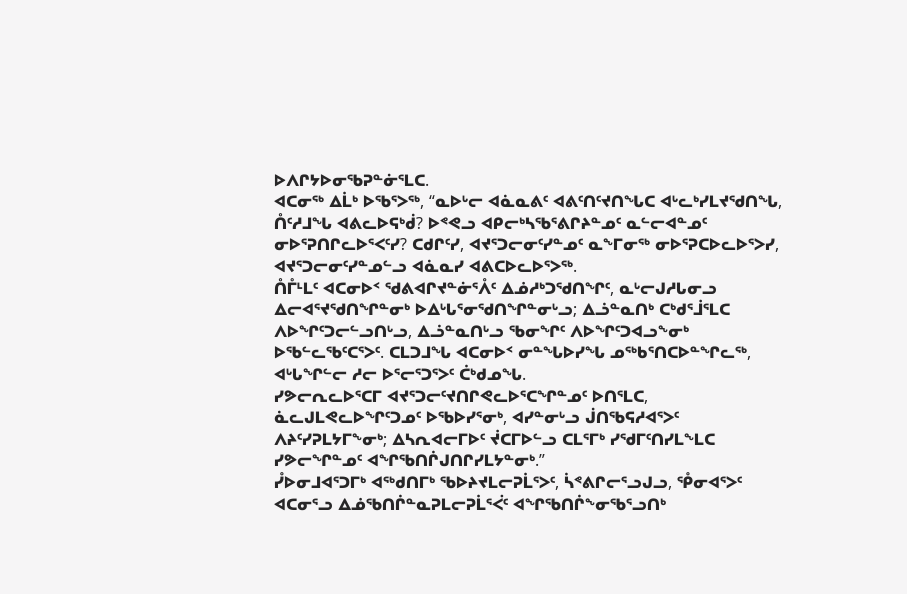ᐅᐱᒋᔭᐅᓂᖃᕈᓐᓃᕐᒪᑕ.
ᐊᑕᓂᖅ ᐃᒫᒃ ᐅᖃᕐᐳᖅ, “ᓇᐅᒡᓕ ᐊᓈᓇᕕᑦ ᐊᕕᑦᑎᑦᔪᑎᖓᑕ ᐊᒡᓚᒃᓯᒪᔪᖁᑎᖓ, ᑍᑦᓱᒧᖓ ᐊᕕᓚᐅᕋᒃᑰ? ᐅᕝᕙᓗ ᐊᑭᓕᒃᓴᖃᕐᕕᒋᔨᓐᓄᑦ ᓇᓪᓕᐊᓐᓄᑦ ᓂᐅᕐᕈᑎᒋᓚᐅᕐᐸᑦᓯ? ᑕᑯᒋᑦᓯ, ᐊᔪᕐᑐᓕᓂᑦᓯᓐᓄᑦ ᓇᖕᒥᓂᖅ ᓂᐅᕐᕈᑕᐅᓚᐅᕐᐳᓯ, ᐊᔪᕐᑐᓕᓂᑦᓯᓐᓄᓪᓗ ᐊᓈᓇᓯ ᐊᕕᑕᐅᓚᐅᕐᐳᖅ.
ᑍᒤᒻᒪᑦ ᐊᑕᓂᐅᑉ ᖁᕕᐊᒋᔪᓐᓃᕐᐰᑦ ᐃᓅᓱᒃᑐᖁᑎᖏᑦ, ᓇᒡᓕᒍᓱᒐᓂᓗ ᐃᓕᐊᕐᔪᖁᑎᖏᓐᓂᒃ ᐅᐃᒡᒐᕐᓂᖁᑎᖏᓐᓂᒡᓗ; ᐃᓘᓐᓇᑎᒃ ᑕᒃᑯᕐᒨᕐᒪᑕ ᐱᐅᖏᑦᑐᓕᓪᓗᑎᒡᓗ, ᐃᓘᓐᓇᑎᒡᓗ ᖃᓂᖏᑦ ᐱᐅᖏᑦᑐᐊᓗᖕᓂᒃ ᐅᖃᓪᓚᖃᑦᑕᕐᐳᑦ. ᑕᒪᑐᒧᖓ ᐊᑕᓂᐅᑉ ᓂᓐᖓᐅᓯᖓ ᓄᖅᑲᕐᑎᑕᐅᓐᖏᓚᖅ, ᐊᒡᒐᖏᓪᓕ ᓱᓕ ᐅᕐᓕᕐᑐᕐᐳᑦ ᑖᒃᑯᓄᖓ.
ᓯᕗᓕᕆᓚᐅᕐᑕᒥ ᐊᔪᕐᑐᓕᑦᔪᑎᒋᕙᓚᐅᕐᑕᖏᓐᓄᑦ ᐅᑎᕐᒪᑕ, ᓈᓚᒍᒪᕙᓚᐅᖏᑦᑐᓄᑦ ᐅᖃᐅᓯᕐᓂᒃ, ᐊᓯᓐᓂᒡᓗ ᒎᑎᖃᕋᓱᐊᕐᐳᑦ ᐱᔨᑦᓯᕈᒪᔭᒥᖕᓂᒃ; ᐃᓴᕆᐊᓕᒥᐅᑦ ᔫᑕᒥᐅᓪᓗ ᑕᒪᕐᒥᒃ ᓯᖁᒥᑦᑎᓯᒪᖕᒪᑕ ᓯᕗᓕᖏᓐᓄᑦ ᐊᖏᖃᑎᒌᒍᑎᒋᓯᒪᔭᓐᓂᒃ.”
ᓮᐅᓂᒧᐊᕐᑐᒥᒃ ᐊᖅᑯᑎᒥᒃ ᖃᐅᔨᔪᒪᓕᕈᒫᕐᐳᑦ, ᓵᕝᕕᒋᓕᕐᓗᒍᓗ, ᕾᓂᐊᕐᐳᑦ ᐊᑕᓂᕐᓗ ᐃᓅᖃᑎᒌᓐᓇᕈᒪᓕᕈᒫᕐᐹᑦ ᐊᖏᖃᑎᒌᖕᓂᖃᕐᓗᑎᒃ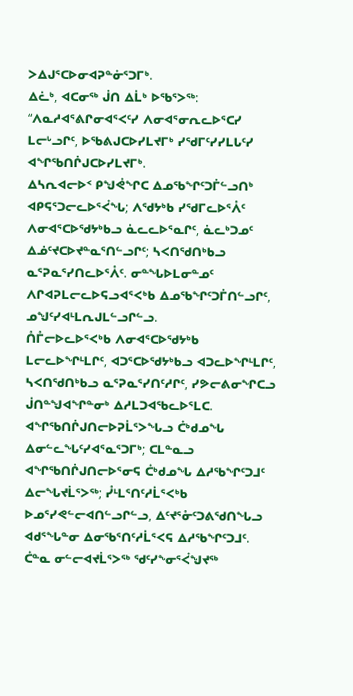ᐳᐃᒍᕐᑕᐅᓂᐊᕈᓐᓃᕐᑐᒥᒃ.
ᐃᓛᒃ, ᐊᑕᓂᖅ ᒎᑎ ᐃᒫᒃ ᐅᖃᕐᐳᖅ: “ᐱᓇᓱᐊᕐᕕᒋᓂᐊᕐᐸᑦᓯ ᐱᓂᐊᕐᓂᕆᓚᐅᕐᑕᓯ ᒪᓕᒡᓗᒋᑦ, ᐅᖃᕕᒍᑕᐅᓯᒪᔪᒥᒃ ᓯᖁᒥᑦᓯᓯᒪᒐᑦᓯ ᐊᖏᖃᑎᒌᒍᑕᐅᓯᒪᔪᒥᒃ.
ᐃᓴᕆᐊᓕᐅᑉ ᑭᖑᕚᖏᑕ ᐃᓄᖃᖏᑦᑐᒦᓪᓗᑎᒃ ᐊᑭᕋᕐᑐᓕᓚᐅᕐᐹᖓ; ᐱᖁᔭᒃᑲ ᓯᖁᒥᓚᐅᕐᐰᑦ ᐱᓂᐊᕐᑕᐅᖁᔭᒃᑲᓗ ᓈᓚᓚᐅᕐᓇᒋᑦ, ᓈᓚᒃᑐᓄᑦ ᐃᓅᑦᔪᑕᐅᔪᓐᓇᕐᑎᓪᓗᒋᑦ; ᓴᐸᑎᖁᑎᒃᑲᓗ ᓇᕐᕈᓇᕐᓯᑎᓚᐅᕐᐰᑦ. ᓂᓐᖓᐅᒪᓂᓐᓄᑦ ᐱᒋᐊᕈᒪᓕᓚᐅᕋᓗᐊᕐᐸᒃᑲ ᐃᓄᖃᖏᑦᑐᒦᑎᓪᓗᒋᑦ, ᓄᖑᑦᓯᐊᒻᒪᕆᒍᒪᓪᓗᒋᓪᓗ.
ᑍᒤᓕᐅᓚᐅᕐᐸᒃᑲ ᐱᓂᐊᕐᑕᐅᖁᔭᒃᑲ ᒪᓕᓚᐅᖏᒻᒪᒋᑦ, ᐊᑐᕐᑕᐅᖁᔭᒃᑲᓗ ᐊᑐᓚᐅᖏᒻᒪᒋᑦ, ᓴᐸᑎᖁᑎᒃᑲᓗ ᓇᕐᕈᓇᕐᓯᑎᑦᓱᒋᑦ, ᓯᕗᓕᕕᓂᖏᑕᓗ ᒎᑎᓐᖑᐊᖏᓐᓂᒃ ᐃᓱᒪᑐᐊᖃᓚᐅᕐᒪᑕ.
ᐊᖏᖃᑎᒌᒍᑎᓕᐅᕈᒫᕐᐳᖓᓗ ᑖᒃᑯᓄᖓ ᐃᓂᓪᓚᖓᑦᓯᐊᕐᓇᕐᑐᒥᒃ; ᑕᒪᓐᓇᓗ ᐊᖏᖃᑎᒌᒍᑎᓕᐅᕐᓂᕋ ᑖᒃᑯᓄᖓ ᐃᓱᖃᖏᑦᑐᒧᑦ ᐃᓕᖓᔪᒫᕐᐳᖅ; ᓮᒻᒪᕐᑎᑦᓱᒫᕐᐸᒃᑲ ᐅᓄᕐᓯᕙᓪᓕᐊᑎᓪᓗᒋᓪᓗ, ᐃᑦᔪᕐᓁᑦᑐᕕᖁᑎᖓᓗ ᐊᑯᕐᖓᓐᓂ ᐃᓂᖃᕐᑎᑦᓱᒫᕐᐸᕋ ᐃᓱᖃᖏᑦᑐᒧᑦ.
ᑖᓐᓇ ᓂᓪᓕᐊᔪᒫᕐᐳᖅ ᖁᑦᓯᖕᓂᕐᐹᖑᔪᖅ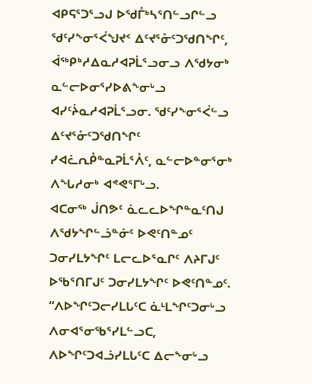ᐊᑭᕋᕐᑐᕐᓗᒍ ᐅᖁᒤᒃᓴᕐᑎᓪᓗᒋᓪᓗ ᖁᑦᓯᖕᓂᕐᐹᖑᔪᑉ ᐃᑦᔪᕐᓁᑦᑐᖁᑎᖏᑦ, ᐋᖅᑭᒃᓱᐃᓇᓱᐊᕈᒫᕐᓗᓂᓗ ᐱᖁᔭᓂᒃ ᓇᓪᓕᐅᓂᕐᓯᐅᕕᖕᓂᒡᓗ ᐊᓯᑦᔩᓇᓱᐊᕈᒫᕐᓗᓂ. ᖁᑦᓯᖕᓂᕐᐹᓪᓗ ᐃᑦᔪᕐᓁᑦᑐᖁᑎᖏᑦ ᓯᐊᓛᕆᑬᓐᓇᕈᒫᕐᐰᑦ, ᓇᓪᓕᐅᓐᓂᕐᓂᒃ ᐱᖓᓱᓂᒃ ᐊᕝᕙᕐᒥᒡᓗ.
ᐊᑕᓂᖅ ᒎᑎᕗᑦ ᓈᓚᓚᐅᖏᓐᓇᑦᑎᒍ ᐱᖁᔭᖏᓪᓘᓐᓃᑦ ᐅᕙᑦᑎᓐᓄᑦ ᑐᓂᓯᒪᔭᖏᑦ ᒪᓕᓚᐅᕐᓇᒋᑦ ᐱᔨᒥᒍᑦ ᐅᖃᕐᑎᒥᒍᑦ ᑐᓂᓯᒪᔭᖏᑦ ᐅᕙᑦᑎᓐᓄᑦ.
“ᐱᐅᖏᑦᑐᓕᓯᒪᒐᑦᑕ ᓈᒻᒪᖏᑦᑐᓂᒡᓗ ᐱᓂᐊᕐᓂᖃᕐᓯᒪᓪᓗᑕ, ᐱᐅᖏᑦᑐᐊᓘᓯᒪᒐᑦᑕ ᐃᓕᖕᓂᒡᓗ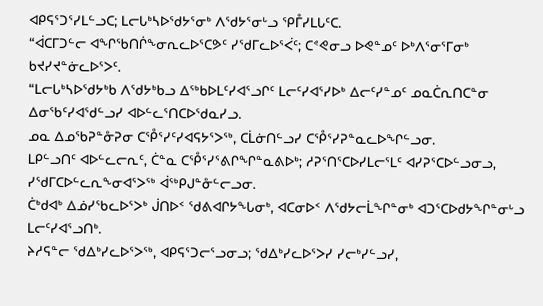ᐊᑭᕋᕐᑐᕐᓯᒪᓪᓗᑕ; ᒪᓕᒐᒃᓴᐅᖁᔭᕐᓂᒃ ᐱᖁᔭᕐᓂᒡᓗ ᕿᒤᓯᒪᒐᑦᑕ.
“ᐋᑕᒥᑐᓪᓕ ᐊᖏᖃᑎᒌᖕᓂᕆᓚᐅᕐᑕᕗᑦ ᓯᖁᒥᓚᐅᕐᐹᑦ; ᑕᕝᕙᓂᓗ ᐅᕙᓐᓄᑦ ᐅᒃᐱᕐᓂᕐᒥᓂᒃ ᑲᔪᓯᔪᓐᓃᓚᐅᕐᐳᑦ.
“ᒪᓕᒐᒃᓴᐅᖁᔭᒃᑲ ᐱᖁᔭᒃᑲᓗ ᐃᖅᑲᐅᒪᑦᓯᐊᕐᓗᒋᑦ ᒪᓕᑦᓯᐊᕐᓯᐅᒃ ᐃᓕᑦᓯᓐᓄᑦ ᓄᓇᑖᕆᑎᑕᓐᓂ ᐃᓂᖃᑦᓯᐊᖁᓪᓗᓯ ᐊᐅᓪᓚᕐᑎᑕᐅᖁᓇᓯᓗ.
ᓄᓇ ᐃᓄᖃᕈᓐᓁᕈᓂ ᑕᕾᕐᓯᑦᓯᐊᕋᔭᕐᐳᖅ, ᑕᒫᓃᑎᓪᓗᓯ ᑕᕾᕐᓯᕈᓐᓇᓚᐅᖏᓪᓗᓂ.
ᒪᑭᓪᓗᑎᑦ ᐊᐅᓪᓚᓕᕆᑦ, ᑖᓐᓇ ᑕᕾᕐᓯᕐᕕᒋᖏᓐᓇᕕᐅᒃ; ᓱᕈᕐᑎᕐᑕᐅᓯᒪᓕᕐᒪᑦ ᐊᓯᕈᕐᑕᐅᓪᓗᓂᓗ, ᓯᖁᒥᑕᐅᓪᓚᕆᖕᓂᐊᕐᐳᖅ ᐋᖅᑭᒍᓐᓁᓪᓕᓗᓂ.
ᑖᒃᑯᐊᒃ ᐃᓅᓯᖃᓚᐅᕐᐳᒃ ᒎᑎᐅᑉ ᖁᕕᐊᒋᔭᖓᓂᒃ, ᐊᑕᓂᐅᑉ ᐱᖁᔭᓕᒫᖏᓐᓂᒃ ᐊᑐᕐᑕᐅᑯᔭᖏᓐᓂᒡᓗ ᒪᓕᑦᓯᐊᕐᓗᑎᒃ.
ᔨᓱᕋᓐᓕ ᖁᐃᒃᓯᓚᐅᕐᐳᖅ, ᐊᑭᕋᕐᑐᓕᕐᓗᓂᓗ; ᖁᐃᒃᓯᓚᐅᕐᐳᓯ ᓯᓕᒃᓯᓪᓗᓯ,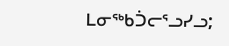ᒪᓂᖅᑲᑑᓕᕐᓗᓯᓗ;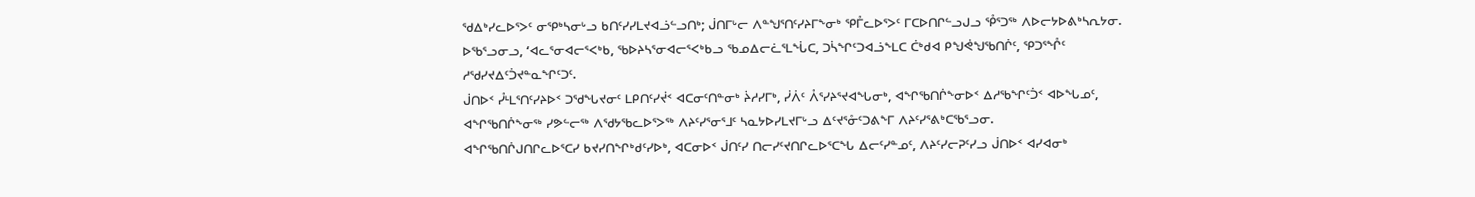ᖁᐃᒃᓯᓚᐅᕐᐳᑦ ᓂᕿᒃᓴᓂᒡᓗ ᑲᑎᑦᓯᓯᒪᔪᐊᓘᓪᓗᑎᒃ; ᒎᑎᒥᒡᓕ ᐱᓐᖑᕐᑎᑦᓯᔨᒥᖕᓂᒃ ᕿᒤᓚᐅᕐᐳᑦ ᒥᑕᐅᑎᒋᓪᓗᒍᓗ ᕾᕐᑐᖅ ᐱᐅᓕᔭᐅᕕᒃᓴᕆᔭᓂ.
ᐅᖃᕐᓗᓂᓗ, ‘ᐊᓚᕐᓂᐊᓕᕐᐸᒃᑲ, ᖃᐅᔨᓴᕐᓂᐊᓕᕐᐸᒃᑲᓗ ᖃᓄᐃᓕᓛᕐᒪᖔᑕ, ᑐᓵᖏᑦᑐᐊᓘᖕᒪᑕ ᑖᒃᑯᐊ ᑭᖑᕚᖑᖃᑎᒌᑦ, ᕿᑐᕐᖎᑦ ᓱᖁᓯᔪᐃᑦᑑᔪᓐᓇᖏᑦᑐᑦ.
ᒎᑎᐅᑉ ᓮᒻᒪᕐᑎᑦᓯᔨᐅᑉ ᑐᖁᖓᔪᓂᑦ ᒪᑭᑎᑦᓯᔫᑉ ᐊᑕᓂᑦᑎᓐᓂᒃ ᔩᓱᓯᒥᒃ, ᓰᐲᑦ ᐰᕐᓯᔨᕐᔪᐊᖓᓂᒃ, ᐊᖏᖃᑎᒌᖕᓂᐅᑉ ᐃᓱᖃᖏᑦᑑᑉ ᐊᐅᖓᓄᑦ,
ᐊᖏᖃᑎᒌᖕᓂᖅ ᓯᕗᓪᓕᖅ ᐱᖁᔭᖃᓚᐅᕐᐳᖅ ᐱᔨᑦᓯᕐᓂᕐᒧᑦ ᓴᓇᔭᐅᓯᒪᔪᒥᒡᓗ ᐃᑦᔪᕐᓁᑦᑐᕕᖕᒥ ᐱᔨᑦᓯᕐᕕᒃᑕᖃᕐᓗᓂ.
ᐊᖏᖃᑎᒌᒍᑎᒋᓚᐅᕐᑕᓯ ᑲᔪᓯᑎᖏᒃᑯᑦᓯᐅᒃ, ᐊᑕᓂᐅᑉ ᒎᑎᑦᓯ ᑎᓕᓯᑦᔪᑎᒋᓚᐅᕐᑕᖓ ᐃᓕᑦᓯᓐᓄᑦ, ᐱᔨᑦᓯᓕᕈᑦᓯᓗ ᒎᑎᐅᑉ ᐊᓯᐊᓂᒃ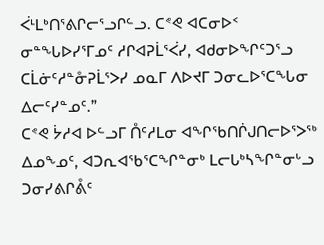ᐹᒻᒪᒃᑎᕐᕕᒋᓕᕐᓗᒋᓪᓗ. ᑕᕝᕙ ᐊᑕᓂᐅᑉ ᓂᓐᖓᐅᓯᕐᒥᓄᑦ ᓱᒋᐊᕈᒫᕐᐹᓯ, ᐊᑯᓂᐅᖏᑦᑐᕐᓗ ᑕᒫᓃᑦᓱᓐᓁᕈᒫᕐᐳᓯ ᓄᓇᒥ ᐱᐅᔪᒥ ᑐᓂᓚᐅᕐᑕᖓᓂ ᐃᓕᑦᓯᓐᓄᑦ.”
ᑕᕝᕙ ᔮᓱᐊ ᐅᓪᓗᒥ ᑍᑦᓱᒪᓂ ᐊᖏᖃᑎᒌᒍᑎᓕᐅᕐᐳᖅ ᐃᓄᖕᓄᑦ, ᐊᑐᕆᐊᖃᕐᑕᖏᓐᓂᒃ ᒪᓕᒐᒃᓴᖏᓐᓂᒡᓗ ᑐᓂᓯᕕᒋᕔᑦ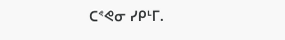ᑕᕝᕙᓂ ᓯᑭᒻᒥ.